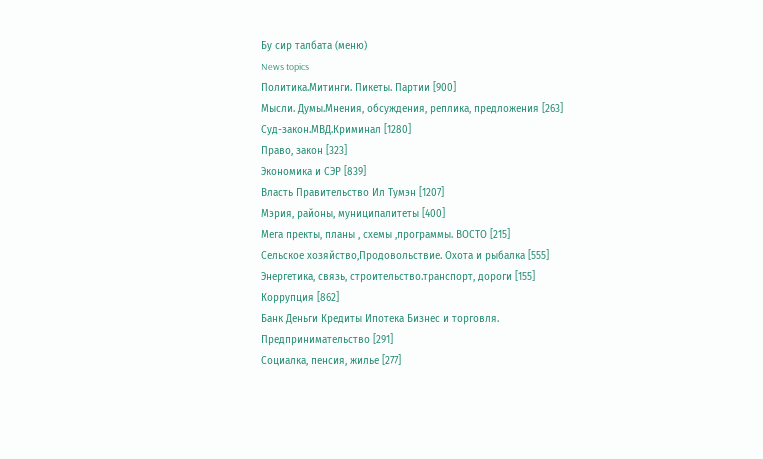Бу сир талбата (меню)
News topics
Политика.Митинги. Пикеты. Партии [900]
Мысли. Думы.Мнения, обсуждения, реплика, предложения [263]
Суд-закон.МВД.Криминал [1280]
Право, закон [323]
Экономика и СЭР [839]
Власть Правительство Ил Тумэн [1207]
Мэрия, районы, муниципалитеты [400]
Мега пректы, планы , схемы ,программы. ВОСТО [215]
Сельское хозяйство,Продовольствие. Охота и рыбалка [555]
Энергетика, связь, строительство.транспорт, дороги [155]
Коррупция [862]
Банк Деньги Кредиты Ипотека Бизнес и торговля. Предпринимательство [291]
Социалка, пенсия, жилье [277]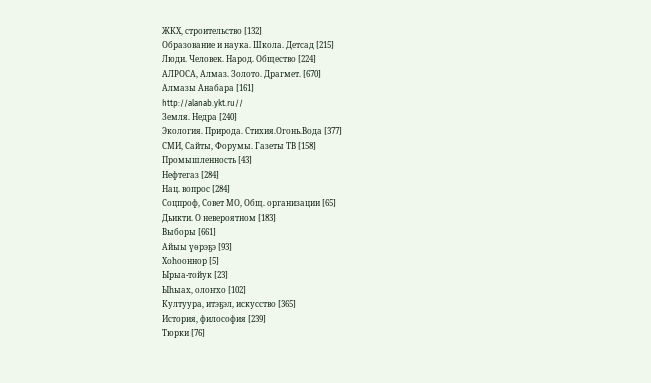ЖКХ, строительство [132]
Образование и наука. Школа. Детсад [215]
Люди. Человек. Народ. Общество [224]
АЛРОСА, Алмаз. Золото. Драгмет. [670]
Алмазы Анабара [161]
http://alanab.ykt.ru//
Земля. Недра [240]
Экология. Природа. Стихия.Огонь.Вода [377]
СМИ, Сайты, Форумы. Газеты ТВ [158]
Промышленность [43]
Нефтегаз [284]
Нац. вопрос [284]
Соцпроф, Совет МО, Общ. организации [65]
Дьикти. О невероятном [183]
Выборы [661]
Айыы үөрэҕэ [93]
Хоһооннор [5]
Ырыа-тойук [23]
Ыһыах, олоҥхо [102]
Култуура, итэҕэл, искусство [365]
История, философия [239]
Тюрки [76]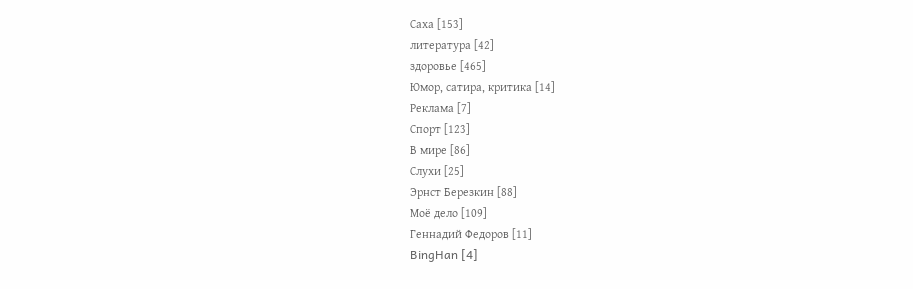Саха [153]
литература [42]
здоровье [465]
Юмор, сатира, критика [14]
Реклама [7]
Спорт [123]
В мире [86]
Слухи [25]
Эрнст Березкин [88]
Моё дело [109]
Геннадий Федоров [11]
BingHan [4]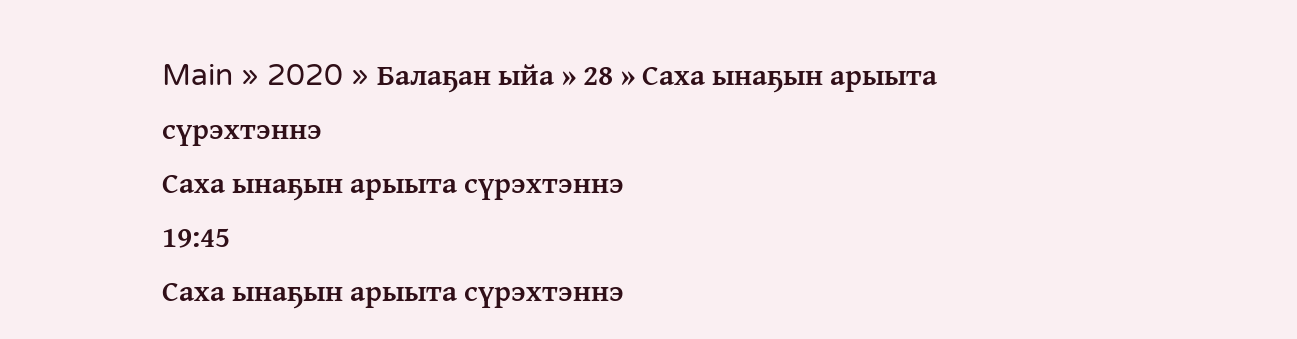Main » 2020 » Балаҕан ыйа » 28 » Саха ынаҕын арыыта сүрэхтэннэ
Саха ынаҕын арыыта сүрэхтэннэ
19:45
Саха ынаҕын арыыта сүрэхтэннэ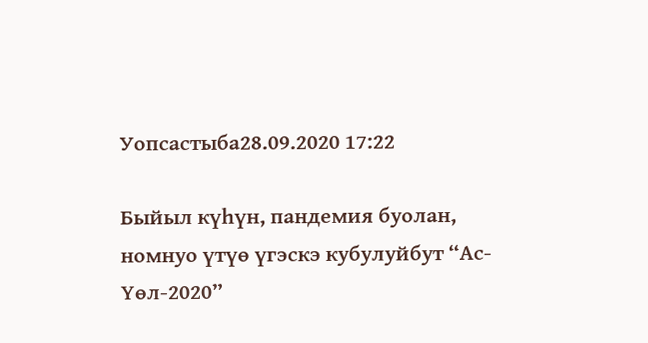Уопсастыба28.09.2020 17:22

Быйыл күһүн, пандемия буолан, номнуо үтүө үгэскэ кубулуйбут “Ас-Үөл-2020”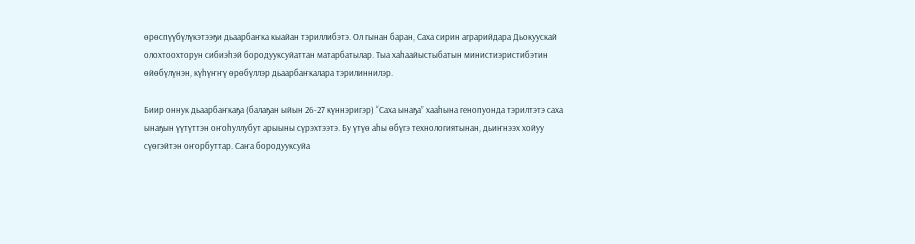өрөспүүбүлүкэтээҕи дьаарбаҥка кыайан тэриллибэтэ. Ол гынан баран, Саха сирин аграрийдара Дьокуускай олохтоохторун сибиэһэй бородууксуйаттан матарбатылар. Тыа хаһаайыстыбатын министиэристибэтин өйөбүлүнэн, күһүҥҥү өрөбүллэр дьаарбаҥкалара тэрилиннилэр.

Биир оннук дьаарбаҥкаҕа (балаҕан ыйын 26-27 күннэригэр) “Саха ынаҕа” хааһына генопуонда тэрилтэтэ саха ынаҕын үүтүттэн оҥоһуллубут арыыны сүрэхтээтэ. Бу үтүө аһы өбүгэ технологиятынан, дьиҥнээх хойуу сүөгэйтэн оҥорбуттар. Саҥа бородууксуйа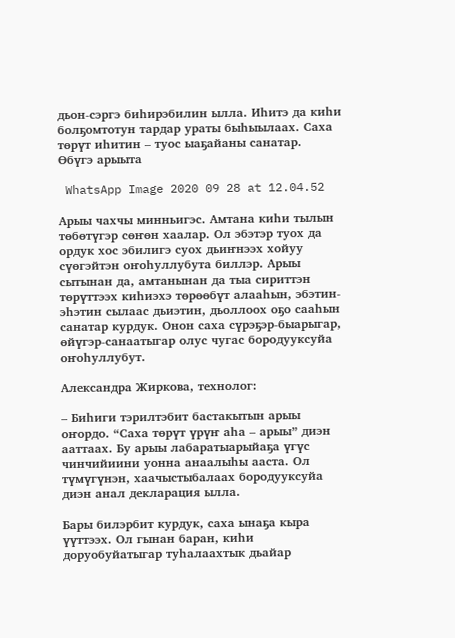дьон-сэргэ биһирэбилин ылла. Иһитэ да киһи болҕомтотун тардар ураты быһыылаах. Саха төрүт иһитин – туос ыаҕайаны санатар.
Өбүгэ арыыта

 WhatsApp Image 2020 09 28 at 12.04.52

Арыы чахчы минньигэс. Амтана киһи тылын төбөтүгэр сөҥөн хаалар. Ол эбэтэр туох да ордук хос эбилигэ суох дьиҥнээх хойуу сүөгэйтэн оҥоһуллубута биллэр. Арыы сытынан да, амтанынан да тыа сириттэн төрүттээх киһиэхэ төрөөбүт алааһын, эбэтин-эһэтин сылаас дьиэтин, дьоллоох оҕо сааһын санатар курдук. Онон саха сүрэҕэр-быарыгар, өйүгэр-санаатыгар олус чугас бородууксуйа оҥоһуллубут.

Александра Жиркова, технолог:

– Биһиги тэрилтэбит бастакытын арыы оҥордо. “Саха төрүт үрүҥ аһа – арыы” диэн ааттаах. Бу арыы лабаратыарыйаҕа үгүс чинчийиини уонна анаалыһы ааста. Ол түмүгүнэн, хаачыстыбалаах бородууксуйа диэн анал декларация ылла.

Бары билэрбит курдук, саха ынаҕа кыра үүттээх. Ол гынан баран, киһи доруобуйатыгар туһалаахтык дьайар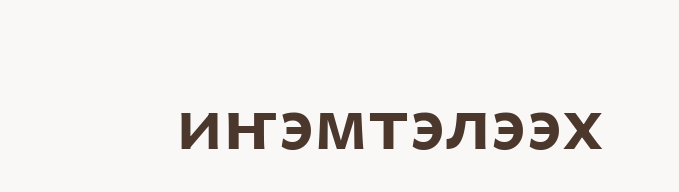иҥэмтэлээх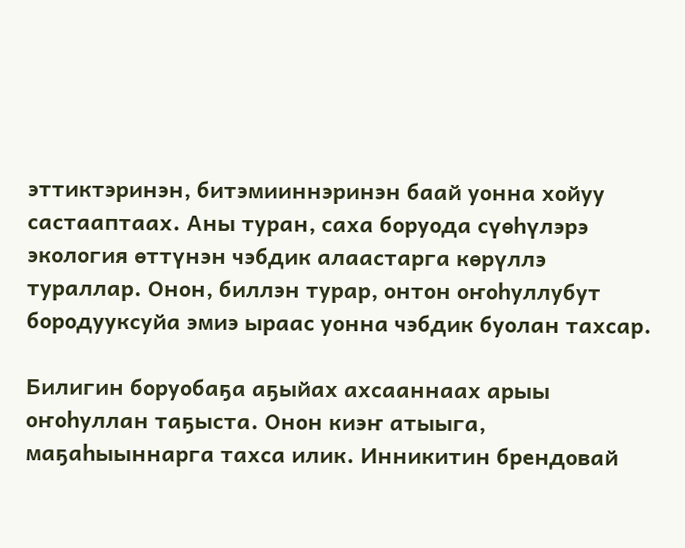эттиктэринэн, битэмииннэринэн баай уонна хойуу састааптаах. Аны туран, саха боруода сүөһүлэрэ экология өттүнэн чэбдик алаастарга көрүллэ тураллар. Онон, биллэн турар, онтон оҥоһуллубут бородууксуйа эмиэ ыраас уонна чэбдик буолан тахсар.

Билигин боруобаҕа аҕыйах ахсааннаах арыы оҥоһуллан таҕыста. Онон киэҥ атыыга, маҕаһыыннарга тахса илик. Инникитин брендовай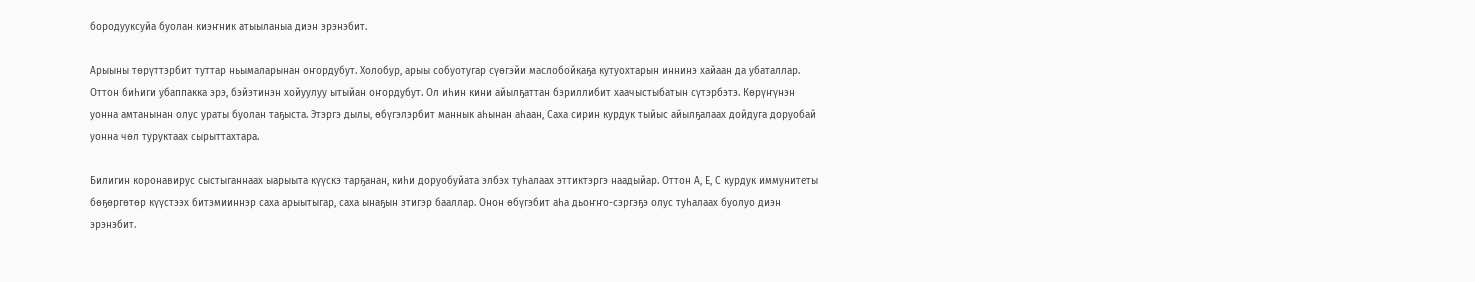бородууксуйа буолан киэҥник атыыланыа диэн эрэнэбит.

Арыыны төрүттэрбит туттар ньымаларынан оҥордубут. Холобур, арыы собуотугар сүөгэйи маслобойкаҕа кутуохтарын иннинэ хайаан да убаталлар. Оттон биһиги убаппакка эрэ, бэйэтинэн хойуулуу ытыйан оҥордубут. Ол иһин кини айылҕаттан бэриллибит хаачыстыбатын сүтэрбэтэ. Көрүҥүнэн уонна амтанынан олус ураты буолан таҕыста. Этэргэ дылы, өбүгэлэрбит маннык аһынан аһаан, Саха сирин курдук тыйыс айылҕалаах дойдуга доруобай уонна чөл туруктаах сырыттахтара.

Билигин коронавирус сыстыганнаах ыарыыта күүскэ тарҕанан, киһи доруобуйата элбэх туһалаах эттиктэргэ наадыйар. Оттон А, Е, С курдук иммунитеты бөҕөргөтөр күүстээх битэмииннэр саха арыытыгар, саха ынаҕын этигэр бааллар. Онон өбүгэбит аһа дьоҥҥо-сэргэҕэ олус туһалаах буолуо диэн эрэнэбит.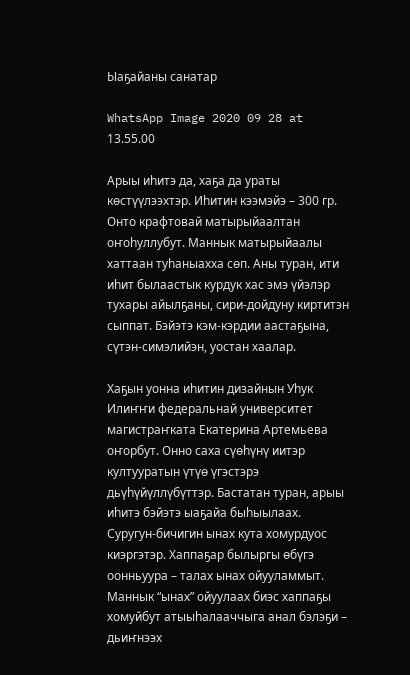Ыаҕайаны санатар

WhatsApp Image 2020 09 28 at 13.55.00

Арыы иһитэ да, хаҕа да ураты көстүүлээхтэр. Иһитин кээмэйэ – 300 гр. Онто крафтовай матырыйаалтан оҥоһуллубут. Маннык матырыйаалы хаттаан туһаныахха сөп. Аны туран, ити иһит былаастык курдук хас эмэ үйэлэр тухары айылҕаны, сири-дойдуну киртитэн сыппат. Бэйэтэ кэм-кэрдии аастаҕына, сүтэн-симэлийэн, уостан хаалар.

Хаҕын уонна иһитин дизайнын Уһук Илиҥҥи федеральнай университет магистраҥката Екатерина Артемьева оҥорбут. Онно саха сүөһүнү иитэр култууратын үтүө үгэстэрэ дьүһүйүллүбүттэр. Бастатан туран, арыы иһитэ бэйэтэ ыаҕайа быһыылаах. Суругун-бичигин ынах кута хомурдуос киэргэтэр. Хаппаҕар былыргы өбүгэ оонньуура – талах ынах ойууламмыт. Маннык “ынах” ойуулаах биэс хаппаҕы хомуйбут атыыһалааччыга анал бэлэҕи – дьиҥнээх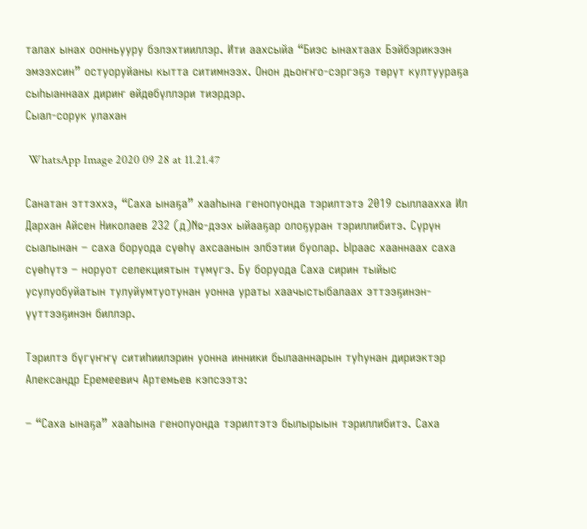талах ынах оонньууру бэлэхтииллэр. Ити аахсыйа “Биэс ынахтаах Бэйбэрикээн эмээхсин” остуоруйаны кытта ситимнээх. Онон дьоҥҥо-сэргэҕэ төрүт култуураҕа сыһыаннаах дириҥ өйдөбүллэри тиэрдэр.
Сыал-сорук улахан

 WhatsApp Image 2020 09 28 at 11.21.47

Санатан эттэххэ, “Саха ынаҕа” хааһына генопуонда тэрилтэтэ 2019 сыллаахха Ил Дархан Айсен Николаев 232 (д)№-дээх ыйааҕар олоҕуран тэриллибитэ. Сүрүн сыалынан – саха боруода сүөһү ахсаанын элбэтии буолар. Ыраас хааннаах саха сүөһүтэ – норуот селекциятын түмүгэ. Бу боруода Саха сирин тыйыс усулуобуйатын тулуйумтуотунан уонна ураты хаачыстыбалаах эттээҕинэн-үүттээҕинэн биллэр.

Тэрилтэ бүгүҥҥү ситиһиилэрин уонна инники былааннарын туһунан дириэктэр Александр Еремеевич Артемьев кэпсээтэ:

– “Саха ынаҕа” хааһына генопуонда тэрилтэтэ былырыын тэриллибитэ. Саха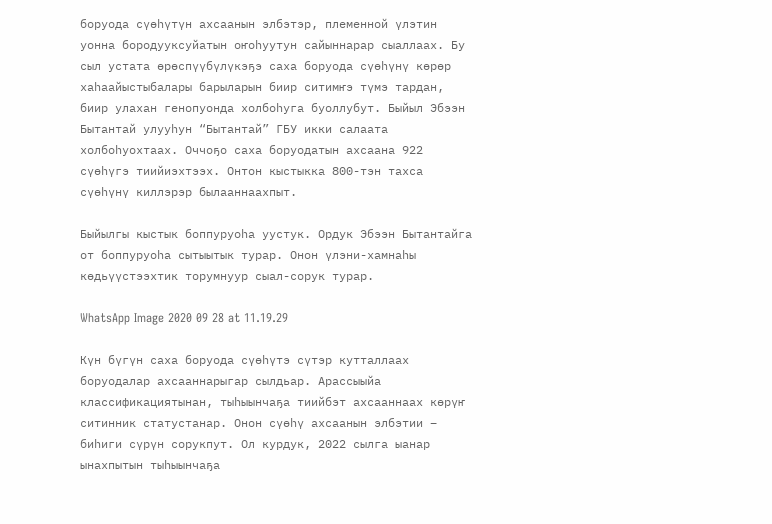боруода сүөһүтүн ахсаанын элбэтэр, племенной үлэтин уонна бородууксуйатын оҥоһуутун сайыннарар сыаллаах. Бу сыл устата өрөспүүбүлүкэҕэ саха боруода сүөһүнү көрөр хаһаайыстыбалары барыларын биир ситимҥэ түмэ тардан, биир улахан генопуонда холбоһуга буоллубут. Быйыл Эбээн Бытантай улууһун “Бытантай” ГБУ икки салаата холбоһуохтаах. Оччоҕо саха боруодатын ахсаана 922 сүөһүгэ тиийиэхтээх. Онтон кыстыкка 800-тэн тахса сүөһүнү киллэрэр былааннаахпыт.

Быйылгы кыстык боппуруоһа уустук. Ордук Эбээн Бытантайга от боппуруоһа сытыытык турар. Онон үлэни-хамнаһы көдьүүстээхтик торумнуур сыал-сорук турар.

WhatsApp Image 2020 09 28 at 11.19.29

Күн бүгүн саха боруода сүөһүтэ сүтэр кутталлаах боруодалар ахсааннарыгар сылдьар. Арассыыйа классификациятынан, тыһыынчаҕа тиийбэт ахсааннаах көрүҥ ситинник статустанар. Онон сүөһү ахсаанын элбэтии – биһиги сүрүн сорукпут. Ол курдук, 2022 сылга ыанар ынахпытын тыһыынчаҕа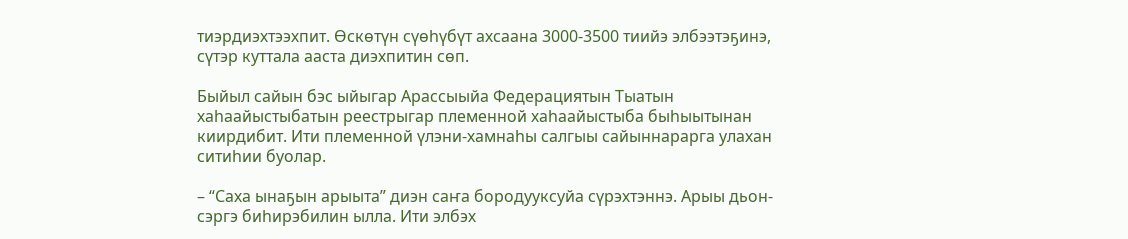тиэрдиэхтээхпит. Өскөтүн сүөһүбүт ахсаана 3000-3500 тиийэ элбээтэҕинэ, сүтэр куттала ааста диэхпитин сөп.

Быйыл сайын бэс ыйыгар Арассыыйа Федерациятын Тыатын хаһаайыстыбатын реестрыгар племенной хаһаайыстыба быһыытынан киирдибит. Ити племенной үлэни-хамнаһы салгыы сайыннарарга улахан ситиһии буолар.

– “Саха ынаҕын арыыта” диэн саҥа бородууксуйа сүрэхтэннэ. Арыы дьон-сэргэ биһирэбилин ылла. Ити элбэх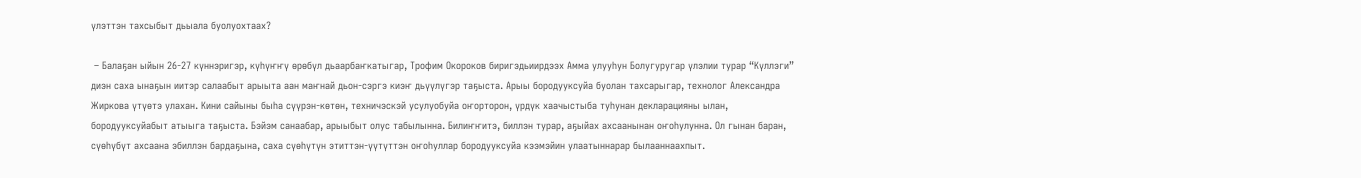үлэттэн тахсыбыт дьыала буолуохтаах?

 – Балаҕан ыйын 26-27 күннэригэр, күһүҥҥү өрөбүл дьаарбаҥкатыгар, Трофим Окороков биригэдьиирдээх Амма улууһун Болугуругар үлэлии турар “Күллэги” диэн саха ынаҕын иитэр салаабыт арыыта аан маҥнай дьон-сэргэ киэҥ дьүүлүгэр таҕыста. Арыы бородууксуйа буолан тахсарыгар, технолог Александра Жиркова үтүөтэ улахан. Кини сайыны быһа сүүрэн-көтөн, техничэскэй усулуобуйа оҥорторон, үрдүк хаачыстыба туһунан декларацияны ылан, бородууксуйабыт атыыга таҕыста. Бэйэм санаабар, арыыбыт олус табылынна. Билиҥҥитэ, биллэн турар, аҕыйах ахсаанынан оҥоһулунна. Ол гынан баран, сүөһүбүт ахсаана эбиллэн бардаҕына, саха сүөһүтүн этиттэн-үүтүттэн оҥоһуллар бородууксуйа кээмэйин улаатыннарар былааннаахпыт.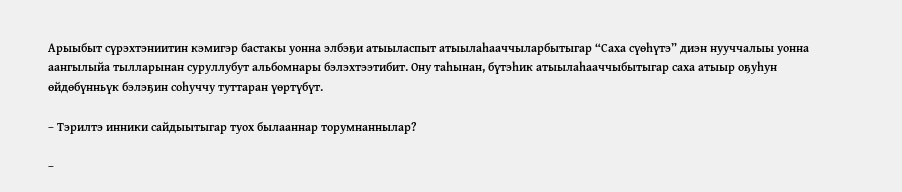Арыыбыт сүрэхтэниитин кэмигэр бастакы уонна элбэҕи атыыласпыт атыылаһааччыларбытыгар “Саха сүөһүтэ” диэн нууччалыы уонна аангылыйа тылларынан суруллубут альбомнары бэлэхтээтибит. Ону таһынан, бүтэһик атыылаһааччыбытыгар саха атыыр оҕуһун өйдөбүнньүк бэлэҕин соһуччу туттаран үөртүбүт.

– Тэрилтэ инники сайдыытыгар туох былааннар торумнаннылар?

–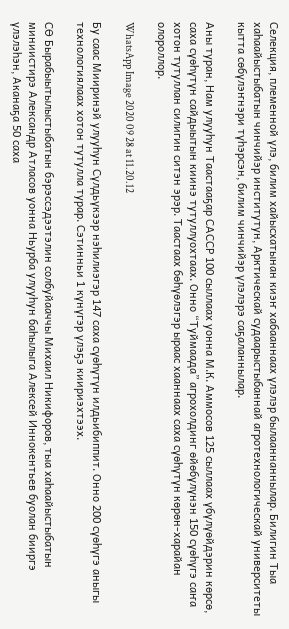Селекция, племенной үлэ, билим хайысхатынан киэҥ хабааннаах үлэлэр былааннаннылар. Билигин Тыа хаһаайыстыбатын чинчийэр институтун, Арктическай судаарыстыбаннай агротехнологическай университеты кытта сөбүлэҥнэри түһэрсэн, билим чинчийэр үлэлэрэ саҕаланнылар.

Аны туран, Нам улууһун Таастааҕар САССР 100 сыллаах уонна М.К. Аммосов 125 сыллаах үбүлүөйдэрин көрсө, саха сүөһүтүн сайдыытын киинэ тутуллуохтаах. Онно “Туймаада” агрохолдинг өйөбүлүнэн 150 сүөһүгэ саҥа хотон тутуллан силигин ситэн эрэр. Таастаах бөһүөлэгэр ыраас хааннаах саха сүөһүтүн көрөн-харайан олороллор.

WhatsApp Image 2020 09 28 at 11.20.12

Бу саас Мииринэй улууһун Сүлдьүкээр нэһилиэгэр 147 саха сүөһүтүн илдьибиппит. Онно 200 сүөһүгэ аныгы технологиялаах хотон тутулла турар. Сэтинньи 1 күнүгэр үлэҕэ киириэхтээх.

СӨ Бырабыытылыстыбатын бэрэссэдээтэлин солбуйааччы Михаил Никифоров, тыа хаһаайыстыбатын миниистирэ Александр Атласов уонна Ньурба улууһун баһылыга Алексей Иннокентьев буолан бииргэ үлэлэһэн, Аканаҕа 50 саха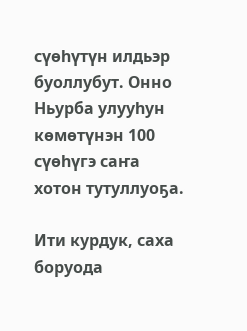сүөһүтүн илдьэр буоллубут. Онно Ньурба улууһун көмөтүнэн 100 сүөһүгэ саҥа хотон тутуллуоҕа.

Ити курдук, саха боруода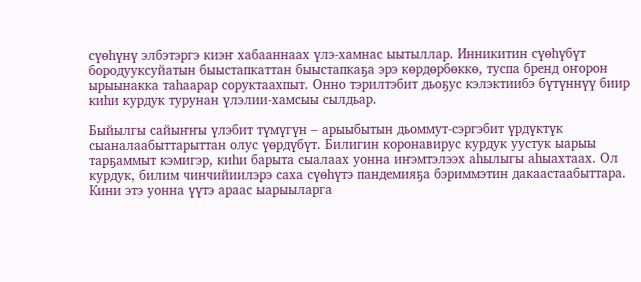сүөһүнү элбэтэргэ киэҥ хабааннаах үлэ-хамнас ыытыллар. Инникитин сүөһүбүт бородууксуйатын быыстапкаттан быыстапкаҕа эрэ көрдөрбөккө, туспа бренд оҥорон ырыынакка таһаарар соруктаахпыт. Онно тэрилтэбит дьоҕус кэлэктиибэ бүтүннүү биир киһи курдук турунан үлэлии-хамсыы сылдьар.

Быйылгы сайыҥҥы үлэбит түмүгүн – арыыбытын дьоммут-сэргэбит үрдүктүк сыаналаабыттарыттан олус үөрдүбүт. Билигин коронавирус курдук уустук ыарыы тарҕаммыт кэмигэр, киһи барыта сыалаах уонна иҥэмтэлээх аһылыгы аһыахтаах. Ол курдук, билим чинчийиилэрэ саха сүөһүтэ пандемияҕа бэриммэтин дакаастаабыттара. Кини этэ уонна үүтэ араас ыарыыларга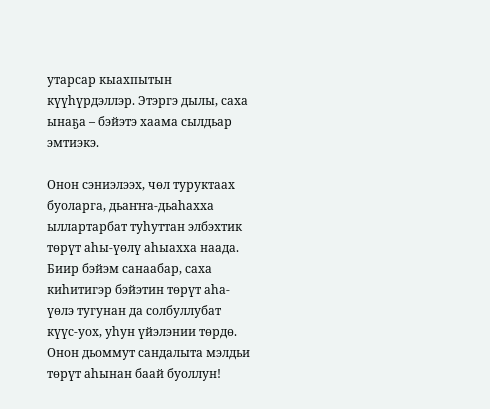утарсар кыахпытын күүһүрдэллэр. Этэргэ дылы, саха ынаҕа – бэйэтэ хаама сылдьар эмтиэкэ.

Онон сэниэлээх, чөл туруктаах буоларга, дьаҥҥа-дьаһахха ыллартарбат туһуттан элбэхтик төрүт аһы-үөлү аһыахха наада. Биир бэйэм санаабар, саха киһитигэр бэйэтин төрүт аһа-үөлэ тугунан да солбуллубат күүс-уох, уһун үйэлэнии төрдө. Онон дьоммут сандалыта мэлдьи төрүт аһынан баай буоллун!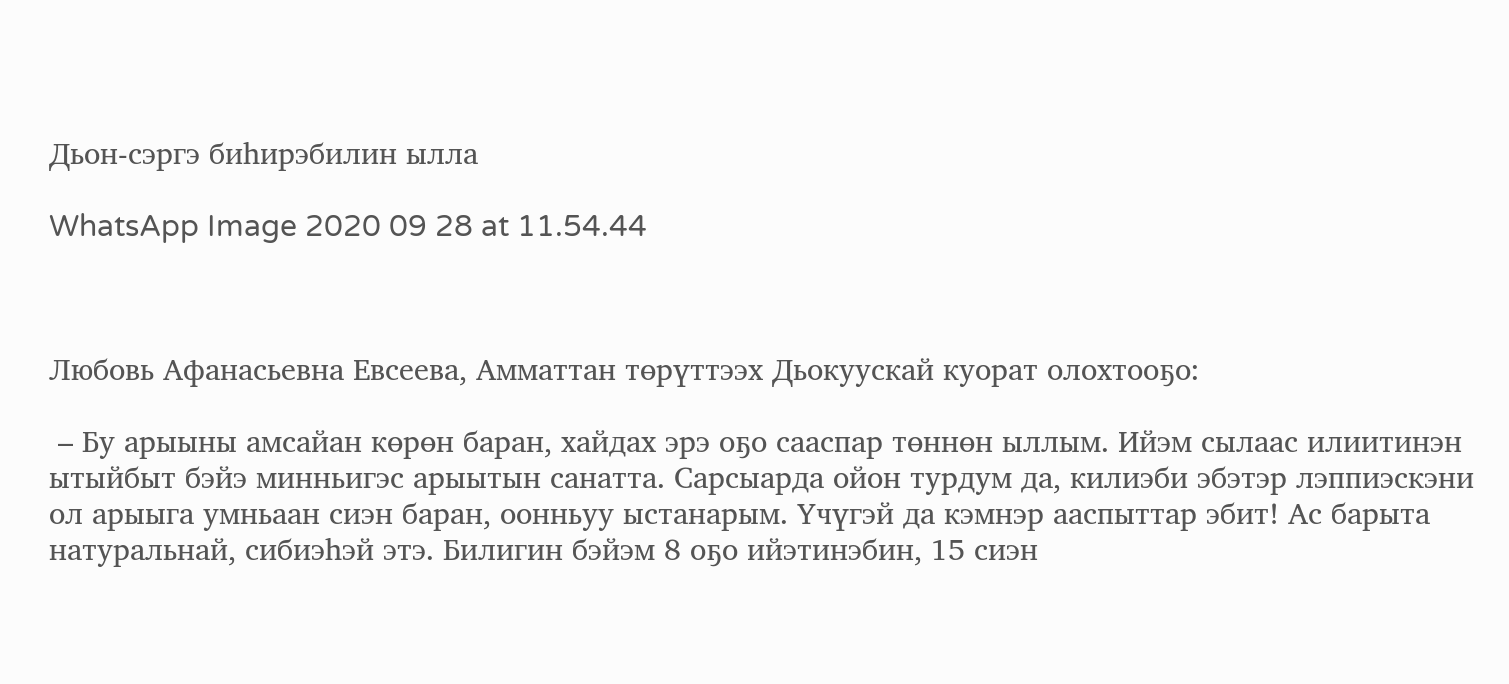Дьон-сэргэ биһирэбилин ылла

WhatsApp Image 2020 09 28 at 11.54.44



Любовь Афанасьевна Евсеева, Амматтан төрүттээх Дьокуускай куорат олохтооҕо:

 – Бу арыыны амсайан көрөн баран, хайдах эрэ оҕо сааспар төннөн ыллым. Ийэм сылаас илиитинэн ытыйбыт бэйэ минньигэс арыытын санатта. Сарсыарда ойон турдум да, килиэби эбэтэр лэппиэскэни ол арыыга умньаан сиэн баран, оонньуу ыстанарым. Үчүгэй да кэмнэр ааспыттар эбит! Ас барыта натуральнай, сибиэһэй этэ. Билигин бэйэм 8 оҕо ийэтинэбин, 15 сиэн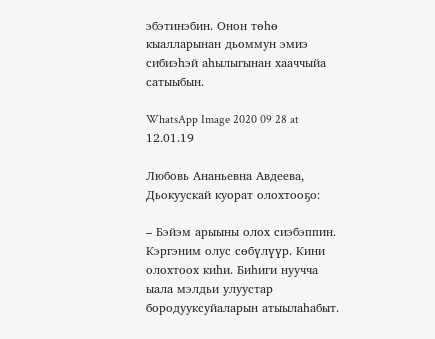эбэтинэбин. Онон төһө кыалларынан дьоммун эмиэ сибиэһэй аһылыгынан хааччыйа сатыыбын.

WhatsApp Image 2020 09 28 at 12.01.19

Любовь Ананьевна Авдеева, Дьокуускай куорат олохтооҕо:

– Бэйэм арыыны олох сиэбэппин. Кэргэним олус сөбүлүүр. Кини олохтоох киһи. Биһиги нуучча ыала мэлдьи улуустар бородууксуйаларын атыылаһабыт.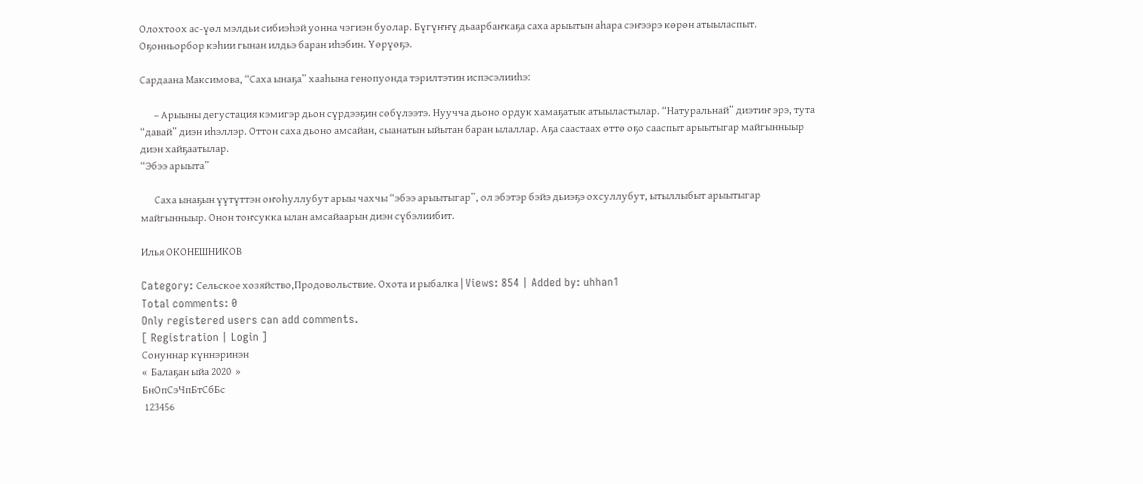Олохтоох ас-үөл мэлдьи сибиэһэй уонна чэгиэн буолар. Бүгүҥҥү дьаарбаҥкаҕа саха арыытын аһара сэҥээрэ көрөн атыыласпыт. Оҕонньорбор кэһии гынан илдьэ баран иһэбин. Үөрүөҕэ.

Сардаана Максимова, “Саха ынаҕа” хааһына генопуонда тэрилтэтин испэсэлииһэ:

       – Арыыны дегустация кэмигэр дьон сүрдээҕин сөбүлээтэ. Нуучча дьоно ордук хамаҕатык атыыластылар. “Натуральнай” диэтиҥ эрэ, тута “давай” диэн иһэллэр. Оттон саха дьоно амсайан, сыанатын ыйытан баран ылаллар. Аҕа саастаах өттө оҕо сааспыт арыытыгар майгынныыр диэн хайҕаатылар.
“Эбээ арыыта”

       Саха ынаҕын үүтүттэн оҥоһуллубут арыы чахчы “эбээ арыытыгар”, ол эбэтэр бэйэ дьиэҕэ охсуллубут, ытыллыбыт арыытыгар майгынныыр. Онон тоҥсукка ылан амсайаарын диэн сүбэлиибит.

Илья ОКОНЕШНИКОВ

Category: Сельское хозяйство,Продовольствие. Охота и рыбалка | Views: 854 | Added by: uhhan1
Total comments: 0
Only registered users can add comments.
[ Registration | Login ]
Сонуннар күннэринэн
«  Балаҕан ыйа 2020  »
БнОпСэЧпБтСбБс
 123456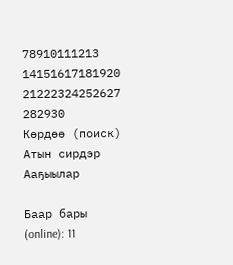78910111213
14151617181920
21222324252627
282930
Көрдөө (поиск)
Атын сирдэр
Ааҕыылар

Баар бары (online): 11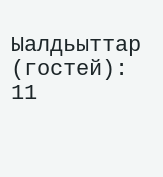Ыалдьыттар (гостей): 11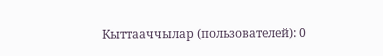Кыттааччылар (пользователей): 0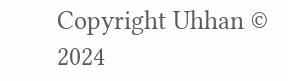Copyright Uhhan © 2024